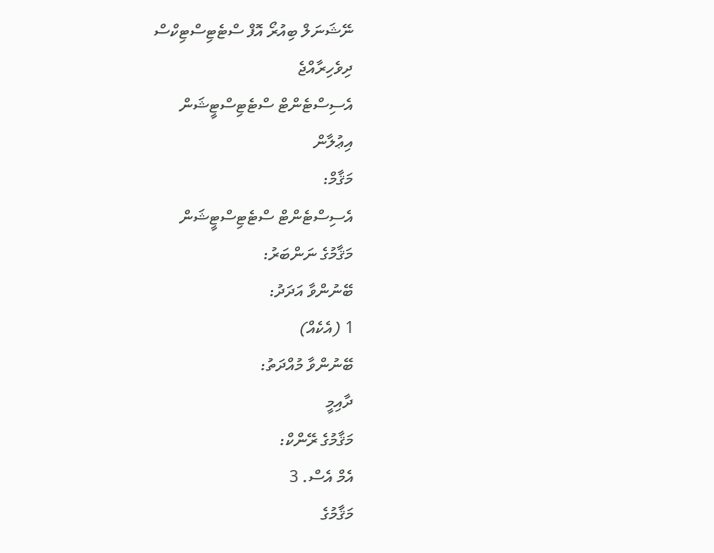ނޭޝަނަލް ބިއުރޯ އޮފް ސްޓެޓިސްޓިކްސް
ދިވެހިރާއްޖެ
އެސިސްޓެންޓް ސްޓެޓިސްޓީޝަން
އިޢުލާން
މަޤާމް:
އެސިސްޓެންޓް ސްޓެޓިސްޓީޝަން
މަޤާމުގެ ނަންބަރު:
ބޭނުންވާ އަދަދު:
1 (އެކެއް)
ބޭނުންވާ މުއްދަތު:
ދާއިމީ
މަޤާމުގެ ރޭންކް:
އެމް އެސް. 3
މަޤާމުގެ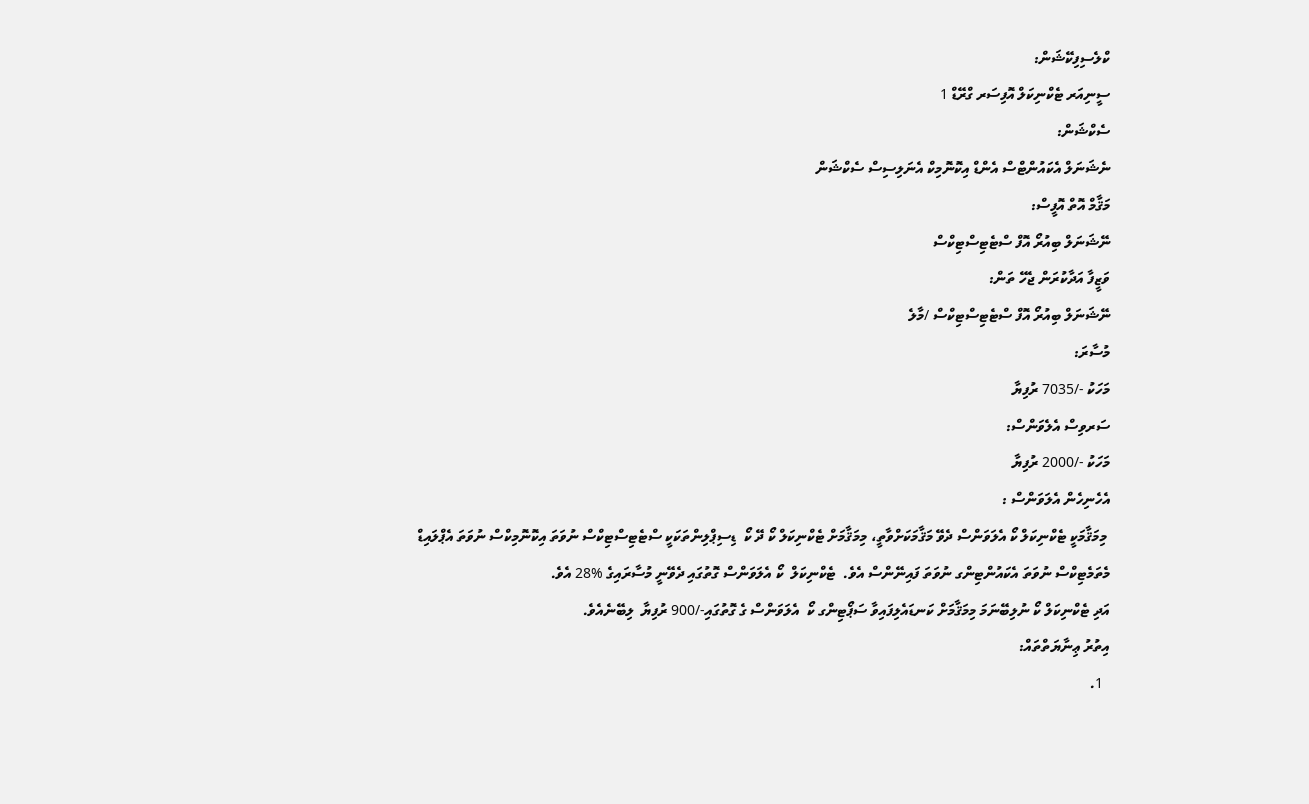ކްލެސިފިކޭޝަން:
ސީނިއަރ ޓެކްނިކަލް އޮފިސަރ ގްރޭޑް 1
ސެކްޝަން:
ނެޝަނަލް އެކައުންޓްސް އެންޑް އިކޮނޮމިކް އެނަލިސިސް ސެކްޝަން
މަޤާމް އޮތް އޮފީސް:
ނޭޝަނަލް ބިއުރޯ އޮފް ސްޓެޓިސްޓިކްސް
ވަޒީފާ އަދާކުރަން ޖެހޭ ތަން:
ނޭޝަނަލް ބިއުރޯ އޮފް ސްޓެޓިސްޓިކްސް /މާލެ
މުސާރަ:
މަހަކު -/7035 ރުފިޔާ
ސަރވިސް އެލެވަންސް:
މަހަކު -/2000 ރުފިޔާ
އެހެނިހެން އެލަވަންސް :
 މިމަޤާމަކީ ޓެކްނިކަލް ކޯ އެލަވަންސް ދެވޭ މަޤާމަކަށްވާތީ، މިމަޤާމަށް ޓެކްނިކަލް ކޯ ދޭ ކޯ  ޑިސިޕްލިންތަކަކީ ސްޓެޓިސްޓިކްސް ނުވަތަ އިކޮނޮމިކްސް ނުވަތަ އެޕްލައިޑް މެތަމެޓިކްސް ނުވަތަ އެކައުންޓިންގ ނުވަތަ ފައިނޭންސް އެވެ.  ޓެކްނިކަލް  ކޯ އެލަވަންސް ގޮތުގައި ދެވޭނީ މުސާރައިގެ %28 އެވެ.
އަދި ޓެކްނިކަލް ކޯ ނުލިބޭނަމަ މިމަޤާމަށް ކަނޑައެލިފައިވާ ސަޕޯޓިންގ ކޯ  އެލަވަންސް ގެ ގޮތުގައި-/900 ރުފިޔާ  ލިބޭނެއެވެ.
އިތުރު ޢިނާޔަތްތައް:
  1.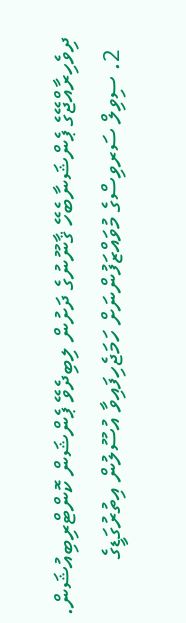ދިވެހިރާއްޖޭގެ ޕެންޝަނާބެހޭ ޤާނޫނުގެ ދަށުން ލިބިދެވޭ ޕެންޝަން ކޮންޓްރިބިއުޝަން.
  2. ސިވިލް ސަރވިސްގެ މުވައްޒަފުންނަށް ހަމަޖެހިފައިވާ އުސޫލުން އިތުރުގަޑީގެ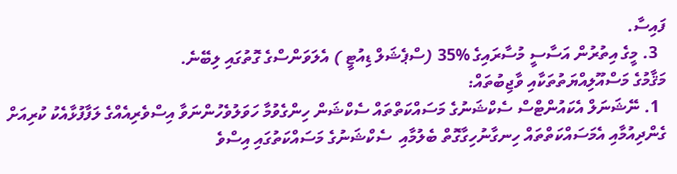ފައިސާ.
  3. މީގެ އިތުރުން އަސާސީ މުސާރައިގެ %35 (ސްޕެޝަލް ޑިއުޓީ ) އެލަވަންސްގެ ގޮތުގައި ލިބޭނެ.
މަޤާމުގެ މަސްއޫލިއްޔަތުތަކާއި ވާޖިބުތައް:
  1. ނޭޝަނަލް އެކައުންޓްސް ސެކްޝަނުގެ މަސައްކަތްތައް ސެކްޝަން ހިންގެވުމާ ހަވަލުވެހުންނަވާ އިސްވެރިއެއްގެ ލަފާފުޅާއެކު ކުރިއަށް ގެންދިއުމާއި އެމަސައްކަތްތައް ހިނގާނުހިގާގޮތް ބެލުމާއި  ސެކްޝަނުގެ މަސައްކަތުގައި އިސްވެ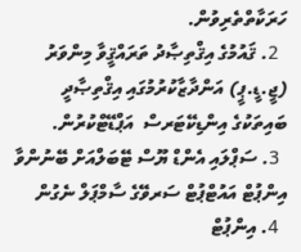ހަރަކާތްތެރިވުން.
  2. ޤައުމުގެ އިޤްތިޞާދު ތަރައްޤީވާ މިންވަރު (ޖީ.ޑީ.ޕީ) އަންދާޒާކުރުމުގައި އިޤްތިޞާދީ ބައިތަކުގެ އިންޑިކޭޓަރސް  އަޕްޑޭޓްކުރުން.
  3. ސަޕްލައި އެންޑް ޔޫސް ޓޭބަލްއަށް ބޭނުންވާ އިންޕުޓް އައުޓްޕުޓް ސަރވޭގެ ސާމްޕަލް ނެގުން
  4. އިންޕުޓް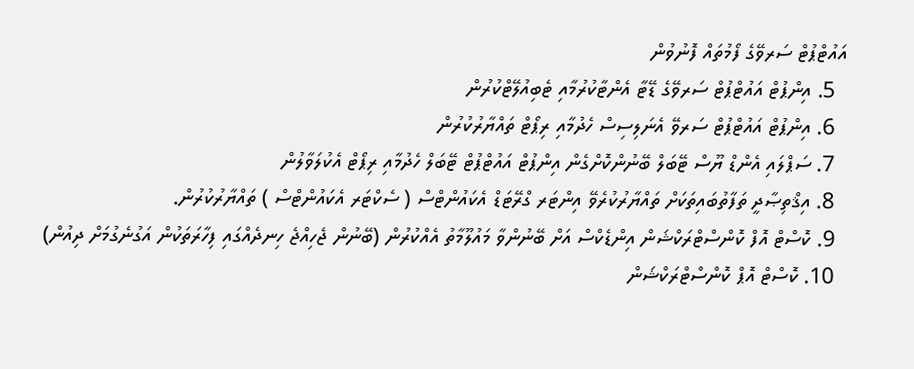އައުޓްޕުޓް ސަރވޭގެ ފޯމުތައް ފޮނުވުން
  5. އިންޕުޓް އައުޓްޕުޓް ސަރވޭގެ ޑޭޓާ އެންޓާކުރުމާއި ޓެބިއުލޭޓްކުރުން
  6. އިންޕުޓް އައުޓްޕުޓް ސަރވޭ އެނަލިސިސް ހެދުމާއި ރިޕޯޓް ތައްޔާރުކުރުން
  7. ސަޕްލައި އެންޑް ޔޫސް ޓޭބަލް ބޭނުންކޮށްގެން އިންޕުޓް އައުޓްޕުޓް ޓޭބަލް ހެދުމާއި ރިޕޯޓް އެކުލަވާލުން
  8. އިޤްތިޞާދީ ތަފާތުބައިތަކަށް ތައްޔާރުކުރެވޭ އިންޓަރ ގްރޭޓަޑް އެކައުންޓްސް ( ސެކްޓަރ އެކައުންޓްސް ) ތައްޔާރުކުރުން.
  9. ކޮސްޓް އޮފް ކޮންސްޓްރަކްޝަން އިންޑެކްސް އަށް ބޭނުންވާ މައުލޫމާތު އެއްކުރުން (ބޭނުން ޖެހިއްޖެ ހިނދެއްގައި ފިހާރަތަކުން އަގުނެގުމަށް ދިއުން)
  10. ކޮސްޓް އޮޕް ކޮންސްޓްރަކްޝަން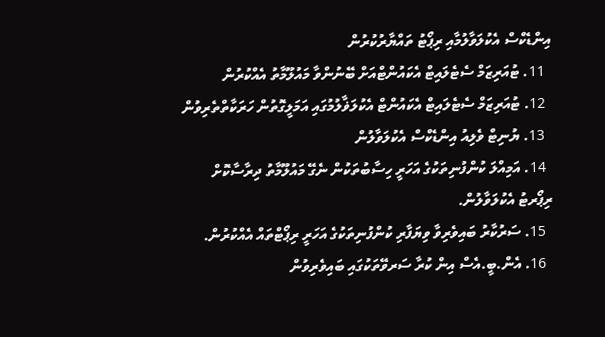އިންޑެކްސް އެކުލަވާލުމާއި ރިޕޯޓު ތައްޔާރުކުރުން
  11. ޓުއަރިޒަމް ސެޓެލައިޓް އެކައުންޓްއަށް ބޭނުންވާ މައުލޫމާތު އެއްކުރުން
  12. ޓުއަރިޒަމް ސެޓެލައިޓް އެކައުންޓް އެކުލަޥާލުމުގައި އަމަލީގޮތުން ހަރަކާތްތެރިވުން
  13. ޔުނިޓް ވެލިއު އިންޑެކްސް އެކުލަވާލުން
  14. އަމިއްލަ ކުންފުނިތަކުގެ އަހަރީ ހިސާބުތަކުން ނެގޭ މައުލޫމާތު ދިރާސާކޮށް ރިޕޯރޓު އެކުލަވާލުން.
  15. ސަރުކާރު ބައިވެރިވާ ވިޔަފާރި ކުންފުނިތަކުގެ އަހަރީ ރިޕޯޓްތައް އެއްކުރުން.
  16. އެން.ބީ.އެސް އިން ކުރާ ސަރވޭތަކުގައި ބައިވެރިވުން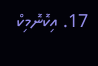17. އިކޮނޮމިކް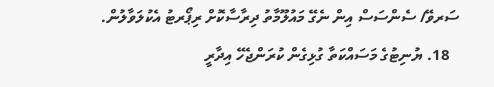ސަރވޭ/ ސެންސަސް އިން ނެގޭ މައުލޫމާތު ދިރާސާކޮށް ރިޕޯރޓު އެކުލަވާލުން.
  18. ޔުނިޓުގެ މަސައްކަތާ ގުޅިގެން ކުރަންޖެހޭ އިދާރީ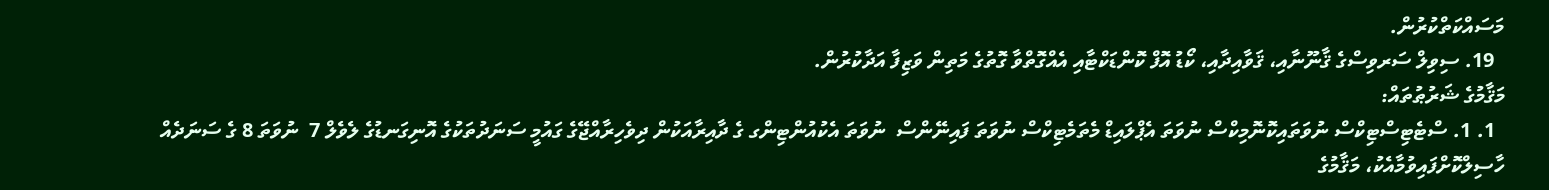މަސައްކަތްކުރުން.
  19. ސިވިލް ސަރވިސްގެ ޤާނޫނާއި، ޤަވާއިދާއި، ކޯޑު އޮފް ކޮންޑަކްޓާއި އެއްގޮތްވާ ގޮތުގެ މަތިން ވަޒިފާ އަދާކުރުން.
މަޤާމުގެ ޝަރުޠުތައް:
  1. 1. ސްޓެޓިސްޓިކްސް ނުވަތައިކޮނޮމިކްސް ނުވަތަ އެޕްލައިޑް މެތަމެޓިކްސް ނުވަތަ ފައިނޭންސް  ނުވަތަ އެކުއުންޓިންގ ގެ ދާއިރާއަކުން ދިވެހިރާއްޖޭގެ ގައުމީ ސަނަދުތަކުގެ އޮނިގަނޑުގެ ލެވެލް 7  ނުވަތަ 8 ގެ ސަނަދެއް ހާސިލްކޮށްފައިވުމާއެކު، މަޤާމުގެ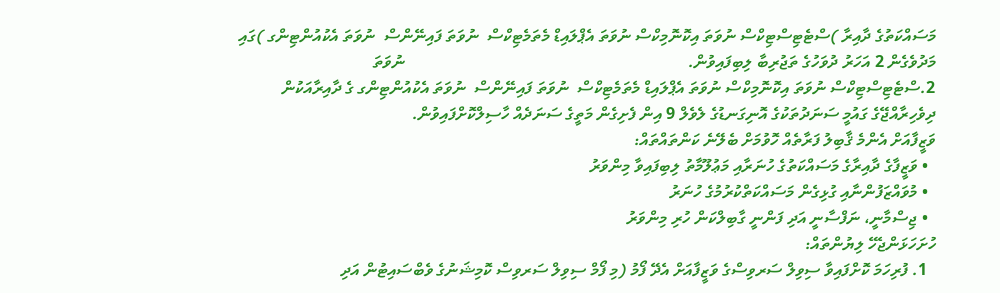މަސައްކަތުގެ ދާއިރާ )ސްޓެޓިސްޓިކްސް ނުވަތަ އިކޮނޮމިކްސް ނުވަތަ އެޕްލައިޑް މެތަމެޓިކްސް  ނުވަތަ ފައިނޭންސް  ނުވަތަ އެކުއުންޓިންގ )ގައި މަދުވެގެން 2 އަހަރު ދުވަހުގެ ތަޖުރިބާ ލިބިފައިވުން.                                                                    ނުވަތަ
2.ސްޓެޓިސްޓިކްސް ނުވަތަ އިކޮނޮމިކްސް ނުވަތަ އެޕްލައިޑް މެތަމެޓިކްސް  ނުވަތަ ފައިނޭންސް  ނުވަތަ އެކުއުންޓިންގ ގެ ދާއިރާއަކުން ދިވެހިރާއްޖޭގެ ގައުމީ ސަނަދުތަކުގެ އޮނިގަނޑުގެ ލެވެލް 9 އިން ފެށިގެން މަތީގެ ސަނަދެއް ހާސިލްކޮށްފައިވުން.
ވަޒީފާއަށް އެންމެ ޤާބިލު ފަރާތެއް ހޮވުމަށް ބެލޭނެ ކަންތައްތައް:
  • ވަޒީފާގެ ދާއިރާގެ މަސައްކަތުގެ ހުނަރާއި މަޢުލޫމާތު ލިބިފައިވާ މިންވަރު
  • މުވައްޒަފުންނާއި ގުޅިގެން މަސައްކަތްކުރުމުގެ ހުނަރު
  • ޖިސްމާނީ، ނަފްސާނީ އަދި ފަންނީ ގާބިލްކަން ހުރި މިންވަރު
ހުށަހަޅަންޖެހޭ ލިޔުންތައް:
  1. ފުރިހަމަ ކޮށްފައިވާ ސިވިލް ސަރވިސްގެ ވަޒީފާއަށް އެދޭ ފޯމު (މި ފޯމް ސިވިލް ސަރވިސް ކޮމިޝަނުގެ ވެބްސައިޓުން އަދި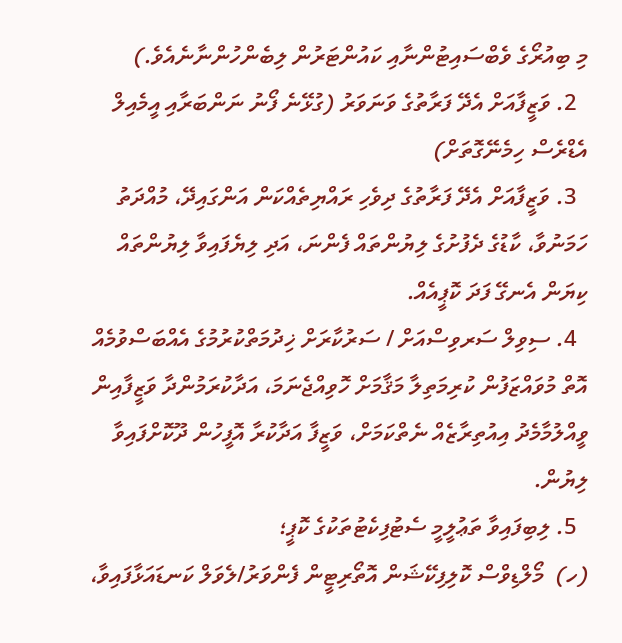މި ބިއުރޯގެ ވެބްސައިޓުންނާއި ކައުންޓަރުން ލިބެންހުންނާނެއެވެ.)
  2. ވަޒީފާއަށް އެދޭ ފަރާތުގެ ވަނަވަރު (ގުޅޭނެ ފޯނު ނަންބަރާއި އީމެއިލް އެޑްރެސް ހިމެނޭގޮތަށް)
  3. ވަޒީފާއަށް އެދޭ ފަރާތުގެ ދިވެހި ރައްޔިތެއްކަން އަންގައިދޭ، މުއްދަތު ހަމަނުވާ، ކާޑުގެ ދެފުށުގެ ލިޔުންތައް ފެންނަ، އަދި ލިޔެފައިވާ ލިޔުންތައް ކިޔަން އެނގޭ ފަދަ ކޮޕީއެއް.
  4. ސިވިލް ސަރވިސްއަށް / ސަރުކާރަށް ޚިދުމަތްކުރުމުގެ އެއްބަސްވުމެއް އޮތް މުވައްޒަފުން ކުރިމަތިލާ މަޤާމަށް ހޮވިއްޖެނަމަ، އަދާކުރަމުންދާ ވަޒީފާއިން ވީއްލުމާމެދު އިއުތިރާޒެއް ނެތްކަމަށް، ވަޒީފާ އަދާކުރާ އޮފީހުން ދޫކޮށްފައިވާ ލިޔުން.
  5. ލިބިފައިވާ ތަޢުލީމީ ސެޓުފިކެޓުތަކުގެ ކޮޕީ؛
(ހ)  މޯލްޑިވްސް ކޮލިފިކޭޝަން އޮތޯރިޓީން ފެންވަރު/ލެވަލް ކަނޑައަޅާފައިވާ،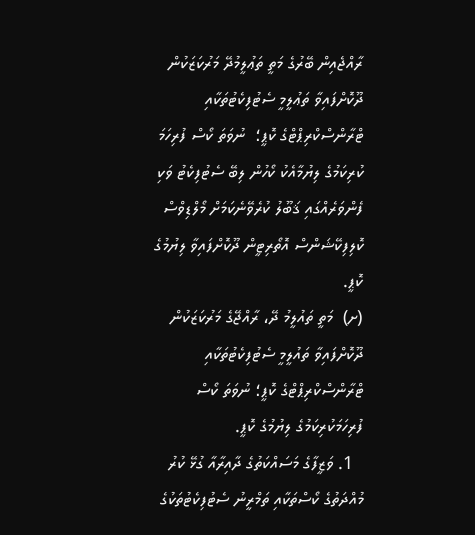ރާއްޖެއިން ބޭރުގެ މަތީ ތަޢުލީމުދޭ މަރުކަޒަކުން ދޫކޮށްފައިވާ ތަޢުލީމީ ސެޓުފިކެޓުތަކާއި ޓްރާންސްކްރިޕްޓްގެ ކޮޕީ؛  ނުވަތަ ކޯސް ފުރިހަމަ ކުރިކަމުގެ ލިޔުމާއެކު ކޯހުން ލިބޭ ސެޓުފިކެޓު ވަކި ފެންވަރެއްގައި ޤަބޫލު ކުރެވޭނެކަމަށް މޯލްޑިވްސް ކޮލިފިކޭޝަންސް އޮތޯރިޓީން ދޫކޮށްފައިވާ ލިޔުމުގެ ކޮޕީ.
(ށ)  މަތީ ތައުލީމު ދޭ، ރާއްޖޭގެ މަރުކަޒަކުން ދޫކޮށްފައިވާ ތައުލީމީ ސެޓުފިކެޓުތަކާއި ޓްރާންސްކްރިޕްޓްގެ ކޮޕީ؛ ނުވަތަ ކޯސް ފުރިހަމަކުރިކަމުގެ ލިޔުމުގެ ކޮޕީ.
  1. ވަޒީފާގެ މަސައްކަތުގެ ދާއިރާއާ ގުޅޭ ކުރު މުއްދަތުގެ ކޯސްތަކާއި ތަމްރީނު ސެޓުފިކެޓުތަކުގެ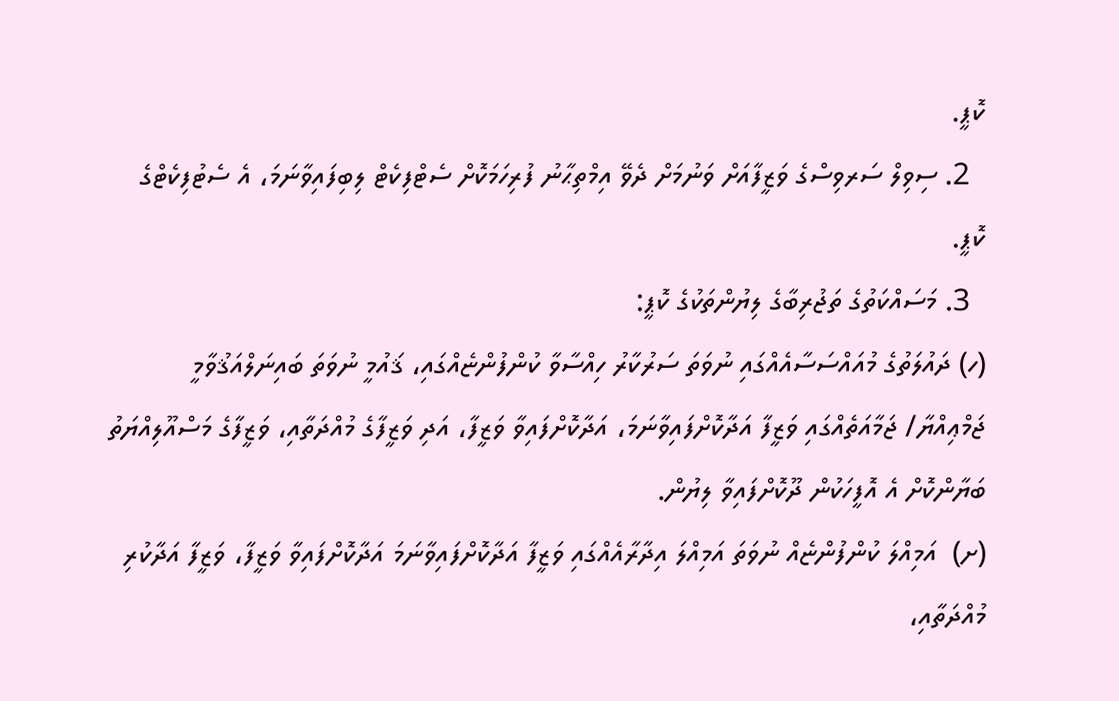ކޮޕީ.
  2. ސިވިލް ސަރވިސްގެ ވަޒީފާއަށް ވަނުމަށް ދެވޭ އިމްތިޙާނު ފުރިހަމަކޮށް ސެޓްފިކެޓް ލިބިފައިވާނަމަ، އެ ސެޓުފިކެޓްގެ ކޮޕީ.
  3. މަސައްކަތުގެ ތަޖުރިބާގެ ލިޔުންތަކުގެ ކޮޕީ:
(ހ) ދައުލަތުގެ މުއައްސަސާއެއްގައި ނުވަތަ ސަރުކާރު ހިއްސާވާ ކުންފުންޏެއްގައި، ޤައުމީ ނުވަތަ ބައިނަލްއަޤުވާމީ ޖަމްޢިއްޔާ/ ޖަމާއަތެއްގައި ވަޒީފާ އަދާކޮށްފައިވާނަމަ، އަދާކޮށްފައިވާ ވަޒީފާ، އަދި ވަޒީފާގެ މުއްދަތާއި، ވަޒީފާގެ މަސްއޫލިއްޔަތު ބަޔާންކޮށް އެ އޮފީހަކުން ދޫކޮށްފައިވާ ލިޔުން.
(ށ)  އަމިއްލަ ކުންފުންޏެއް ނުވަތަ އަމިއްލަ އިދާރާއެއްގައި ވަޒީފާ އަދާކޮށްފައިވާނަމަ އަދާކޮށްފައިވާ ވަޒީފާ، ވަޒީފާ އަދާކުރި މުއްދަތާއި،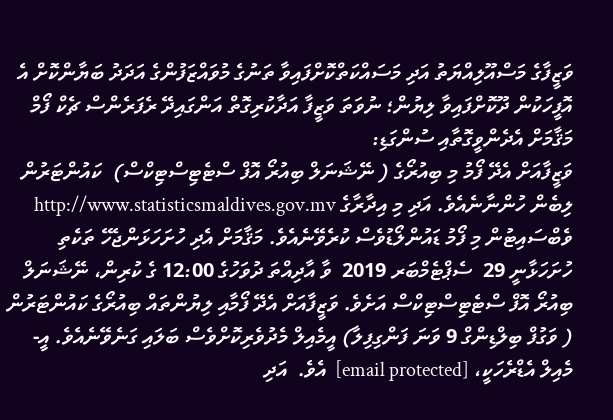ވަޒީފާގެ މަސްއޫލިއްޔަތު އަދި މަސައްކަތްކޮށްފައިވާ ތަނުގެ މުވައްޒަފުންގެ އަދަދު ބަޔާންކޮށް އެ އޮފީހަކުން ދޫކޮށްފައިވާ ލިޔުން؛ ނުވަތަ ވަޒީފާ އަދާކުރިގޮތް އަންގައިދޭ ރެފަރެންސް ޗެކް ފޯމް
މަޤާމަށް އެދެންވީގޮތާއި ސުންގަޑި:
ވަޒީފާއަށް އެދޭ ފޯމު މި ބިއުރޯގެ ( ނޭޝަނަލް ބިއުރޯ އޮފް ސްޓެޓިސްޓިކްސް)  ކައުންޓަރުން ލިބެން ހުންނާނެއެވެ. އަދި މި އިދާރާގެ http://www.statisticsmaldives.gov.mv  ވެބްސައިޓުން މި ފޯމު ޑައުންލޯޑުވެސް ކުރެވޭނެއެވެ. މަޤާމަށް އެދި ހުށަހަޅަންޖެހޭ ތަކެތި ހުށަހަޅާނީ 29  ސެޕްޓެމްބަރ 2019  ވާ އާދިއްތަ ދުވަހުގެ 12:00 ގެ ކުރިން، ނޭޝަނަލް ބިއުރޯ އޮފް ސްޓެޓިސްޓިކްސް އަށެވެ. ވަޒީފާއަށް އެދޭ ފޯމާއި ލިޔުންތައް ބިއުރޯގެ ކައުންޓަރުން ( ވަގުފް ބިލްޑިންގް 9 ވަނަ ފަންގިފިލާ) އީމެއިލް މެދުވެރިކޮށްވެސް ބަލައި ގަނެވޭނެއެވެ. އީ-މެއިލް އެޑްރެހަކީ، [email protected]  އެވެ.  އަދި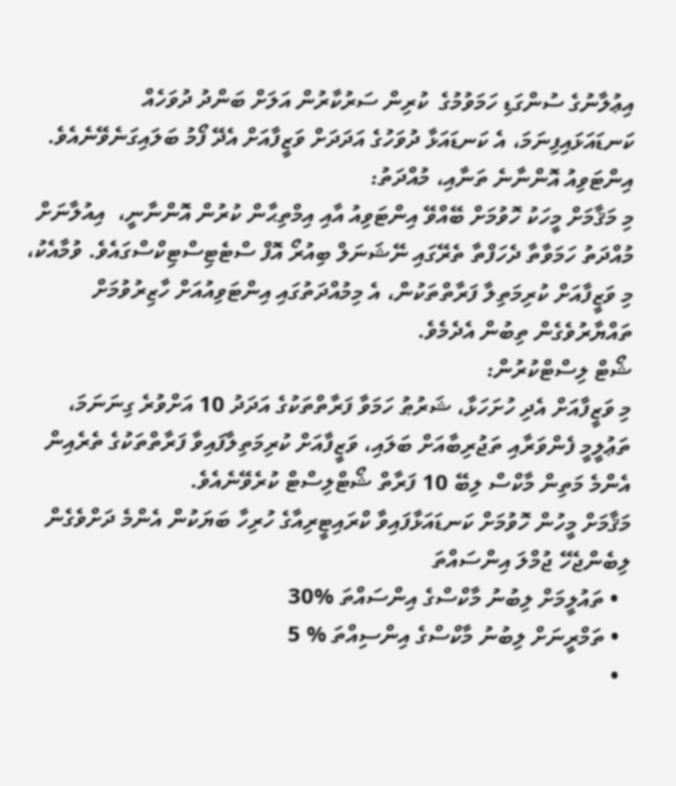އިޢުލާނުގެ ސުންގަޑި ހަމަވުމުގެ  ކުރިން ސަރުކާރުން އަލަށް ބަންދު ދުވަހެއް ކަނޑައަޅައިފިނަމަ، އެ ކަނޑައަޅާ ދުވަހުގެ އަދަދަށް ވަޒީފާއަށް އެދޭ ފޯމު ބަލައިގަނެވޭނެއެވެ.
އިންޓަވިއު އޮންނާނެ ތަނާއި، މުއްދަތު:
މި މަޤާމަށް މީހަކު ހޮވުމަށް ބޭއްވޭ އިންޓަވިއު އާއި އިމްތިޙާން ކުރުން އޮންނާނީ،  އިއުލާނަށް މުއްދަތު ހަމަވާތާ ދެހަފްތާ ތެރޭގައި ނޭޝަނަލް ބިއުރޯ އޮފް ސްޓެޓިސްޓިކްސްގައެވެ. ވުމާއެކު، މި ވަޒީފާއަށް ކުރިމަތިލާ ފަރާތްތަކުން، އެ މިމުއްދަތުގައި އިންޓަވިއުއަށް ހާޒިރުވުމަށް ތައްޔާރުވެގެން ތިބުން އެދެމެވެ.
ޝޯޓް ލިސްޓްކުރުން:
މި ވަޒީފާއަށް އެދި ހުށަހަޅާ، ޝަރުޠު ހަމަވާ ފަރާތްތަކުގެ އަދަދު 10 އަށްވުރެ ގިނަނަމަ، ތަޢުލީމީ ފެންވަރާއި ތަޖުރިބާއަށް ބަލައި، ވަޒީފާއަށް ކުރިމަތިލާފައިވާ ފަރާތްތަކުގެ ތެރެއިން އެންމެ މަތިން މާކްސް ލިބޭ 10 ފަރާތް ޝޯޓްލިސްޓް ކުރެވޭނެއެވެ.
މަޤާމަށް މީހުން ހޮވުމަށް ކަނޑައަޅާފައިވާ ކްރައިޓީރިއާގެ ހުރިހާ ބަޔަކުން އެންމެ ދަށްވެގެން ލިބެންޖެހޭ ޖުމްލަ އިންސައްތަ
  • ތައުލީމަށް ލިބުނު މާކްސްގެ އިންސައްތަ %30
  • ތަމްރީނަށް ލިބުނު މާކްސްގެ އިންސިއްތަ % 5
  •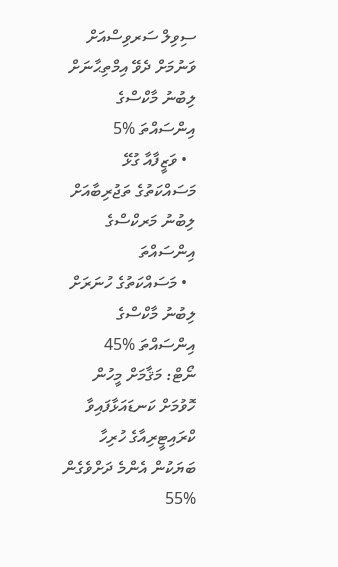ސިވިލް ސަރވިސްއަށް ވަނުމަށް ދެވޭ އިމްތިޙާނަށް ލިބުނު މާކްސްގެ އިންސައްތަ %5
  • ވަޒީފާއާ ގުޅޭ މަސައްކަތުގެ ތަޖުރިބާއަށް ލިބުނު މަރކްސްގެ އިންސައްތަ
  • މަސައްކަތުގެ ހުނަރަށް ލިބުނު މާކްސްގެ އިންސައްތަ %45
ނޯޓް: މަޤާމަށް މީހުން ހޮވުމަށް ކަނޑައަޅާފައިވާ ކްރައިޓީރިއާގެ ހުރިހާ ބަޔަކުން އެންމެ ދަށްވެގެން %55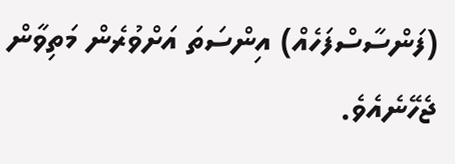(ފަންސާސްފަހެއް) އިންސަތަ އަށްވުރެން މަތިވާން ޖެހޭނެއެވެ.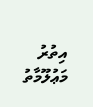އިތުރު މަޢުލޫމާތު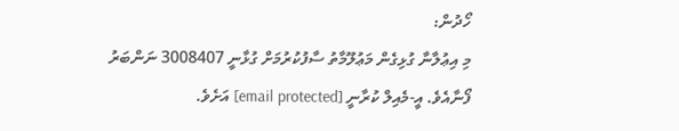ހޯދުން:
މި އިޢުލާނާ ގުޅިގެން މަޢުލޫމާތު ސާފުކުރުމަށް ގުޅާނީ 3008407 ނަންބަރު ފޯނާއެވެ. އީ-މެއިލް ކުރާނީ [email protected] އަށެވެ.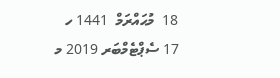18  މުޙައްރަމް  1441 ހ
17 ސެޕްޓެމްބަރ 2019 މ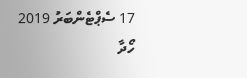17 ސެޕްޓެންބަރު 2019
ހޯދާ